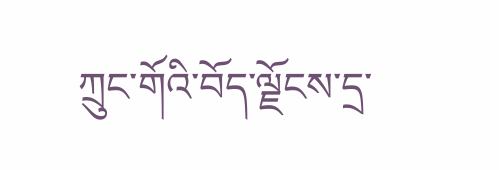ཀྲུང་གོའི་བོད་ལྗོངས་དྲ་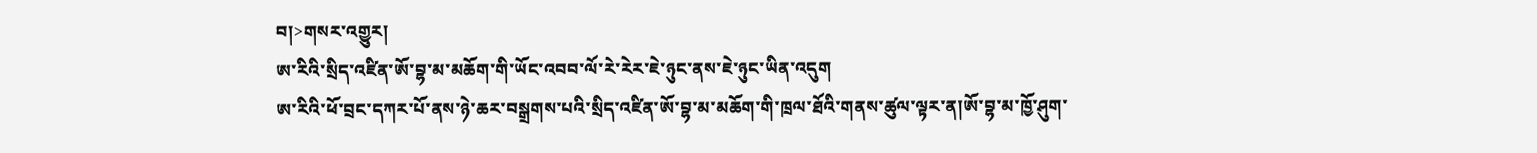བ།>གསར་འགྱུར།
ཨ་རིའི་སྲིད་འཛིན་ཨོ་བྷ་མ་མཆོག་གི་ཡོང་འབབ་ལོ་རེ་རེར་ཇེ་ཉུང་ནས་ཇེ་ཉུང་ཡིན་འདུག
ཨ་རིའི་ཕོ་བྲང་དཀར་པོ་ནས་ཉེ་ཆར་བསྒྲགས་པའི་སྲིད་འཛིན་ཨོ་བྷ་མ་མཆོག་གི་ཁྲལ་ཐོའི་གནས་ཚུལ་ལྟར་ན།ཨོ་བྷ་མ་ཁྱོ་ཤུག་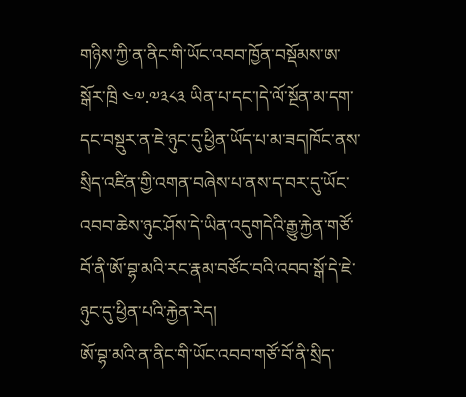གཉིས་ཀྱི་ན་ནིང་གི་ཡོང་འབབ་ཁྱོན་བསྡོམས་ཨ་སྒོར་ཁྲི ༤༧.༧༣༨༣ ཡིན་པ་དང་།དེ་ལོ་སྔོན་མ་དག་དང་བསྡུར་ན་ཇེ་ཉུང་དུ་ཕྱིན་ཡོད་པ་མ་ཟད།ཁོང་ནས་སྲིད་འཛིན་གྱི་འགན་བཞེས་པ་ནས་ད་བར་དུ་ཡོང་འབབ་ཆེས་ཉུང་ཤོས་དེ་ཡིན་འདུགདེའི་རྒྱུ་རྐྱེན་གཙོ་བོ་ནི་ཨོ་བྷ་མའི་རང་རྣམ་བཙོང་བའི་འབབ་སྒོ་དེ་ཇེ་ཉུང་དུ་ཕྱིན་པའི་རྐྱེན་རེད།
ཨོ་བྷ་མའི་ན་ནིང་གི་ཡོང་འབབ་གཙོ་བོ་ནི་སྲིད་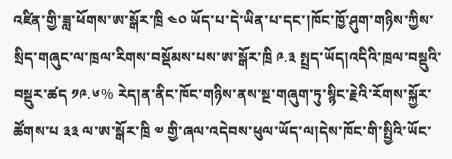འཛིན་གྱི་ཟླ་ཕོགས་ཨ་སྒོར་ཁྲི ༤༠ ཡོད་པ་དེ་ཡིན་པ་དང་།ཁོང་ཁྱོ་ཤུག་གཉིས་ཀྱིས་སྲིད་གཞུང་ལ་ཁྲལ་རིགས་བསྡོམས་པས་ཨ་སྒོར་ཁྲི ༩.༣ སྤྲད་ཡོད།འདིའི་ཁྲལ་བསྡུའི་བསྡུར་ཚད ༡༩.༦% རེད།ན་ནིང་ཁོང་གཉིས་ནས་སྔ་གཞུག་ཏུ་སྙིང་རྗེའི་རོགས་སྐྱོར་ཚོགས་པ ༣༣ ལ་ཨ་སྒོར་ཁྲི ༧ གྱི་ཞལ་འདེབས་ཕུལ་ཡོད་ལ།དེས་ཁོང་གི་སྤྱིའི་ཡོང་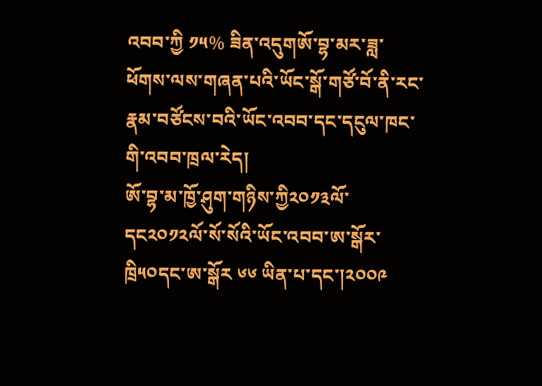འབབ་ཀྱི ༡༥% ཟིན་འདུགཨོ་བྷ་མར་ཟླ་ཕོགས་ལས་གཞན་པའི་ཡོང་སྒོ་གཙོ་བོ་ནི་རང་རྣམ་བཙོངས་བའི་ཡོང་འབབ་དང་དངུལ་ཁང་གི་འབབ་ཁྲལ་རེད།
ཨོ་བྷ་མ་ཁྱོ་ཤུག་གཉིས་ཀྱི༢༠༡༣ལོ་དང༢༠༡༢ལོ་སོ་སོའི་ཡོང་འབབ་ཨ་སྒོར་ཁྲི༥༠དང་ཨ་སྒོར ༦༦ ཡིན་པ་དང་།༢༠༠༩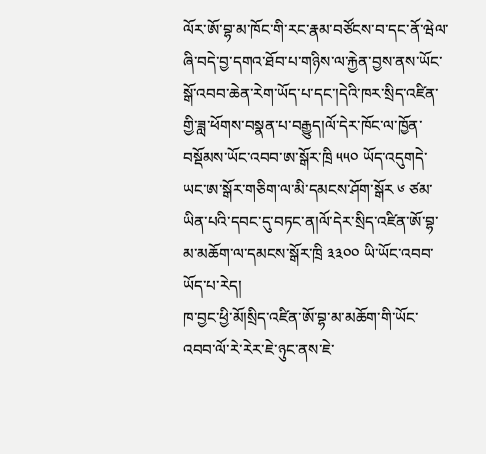ལོར་ཨོ་བྷ་མ་ཁོང་གི་རང་རྣམ་བཙོངས་བ་དང་ནོ་ཝེལ་ཞི་བདེ་བྱ་དགའ་ཐོབ་པ་གཉིས་ལ་རྐྱེན་བྱས་ནས་ཡོང་སྒོ་འབབ་ཆེན་རེག་ཡོད་པ་དང་།དེའི་ཁར་སྲིད་འཛིན་གྱི་ཟླ་ཕོགས་བསྣན་པ་བརྒྱུད།ལོ་དེར་ཁོང་ལ་ཁྱོན་བསྡོམས་ཡོང་འབབ་ཨ་སྒོར་ཁྲི ༥༥༠ ཡོད་འདུགདེ་ཡང་ཨ་སྒོར་གཅིག་ལ་མི་དམངས་ཤོག་སྒོར ༦ ཙམ་ཡིན་པའི་དབང་དུ་བཏང་ན།ལོ་དེར་སྲིད་འཛིན་ཨོ་བྷ་མ་མཆོག་ལ་དམངས་སྒོར་ཁྲི ༣༣༠༠ ཡི་ཡོང་འབབ་ཡོད་པ་རེད།
ཁ་བྱང་ཕྱི་མོ།སྲིད་འཛིན་ཨོ་བྷ་མ་མཆོག་གི་ཡོང་འབབ་ལོ་རེ་རེར་ཇེ་ཉུང་ནས་ཇེ་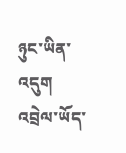ཉུང་ཡིན་འདུག
འབྲེལ་ཡོད་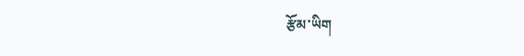རྩོམ་ཡིག